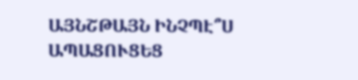ԱՅՆՇԹԱՅՆ ԻՆՉՊԷ՞Ս ԱՊԱՑՈՒՑԵՑ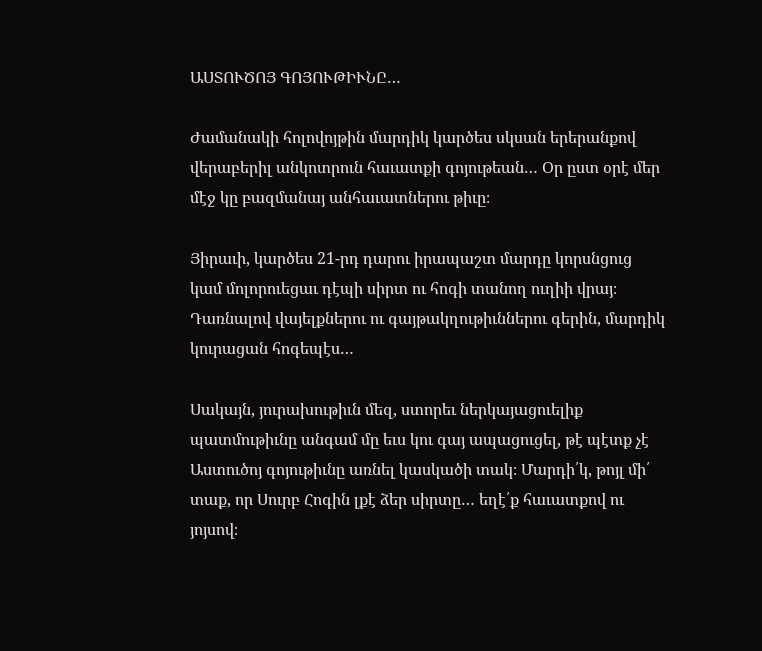ԱՍՏՈՒԾՈՅ ԳՈՅՈՒԹԻՒՆԸ…

Ժամանակի հոլովոյթին մարդիկ կարծես սկսան երերանքով վերաբերիլ անկոտրուն հաւատքի գոյութեան… Օր ըստ օրէ մեր մէջ կը բազմանայ անհաւատներու թիւը։

Յիրաւի, կարծես 21-րդ դարու իրապաշտ մարդը կորսնցուց կամ մոլորուեցաւ դէպի սիրտ ու հոգի տանող ուղիի վրայ։ Դառնալով վայելքներու ու գայթակղութիւններու գերին, մարդիկ կուրացան հոգեպէս…

Սակայն, յուրախութիւն մեզ, ստորեւ ներկայացուելիք պատմութիւնը անգամ մը եւս կու գայ ապացուցել, թէ պէտք չէ Աստուծոյ գոյութիւնը առնել կասկածի տակ։ Մարդի՛կ, թոյլ մի՛ տաք, որ Սուրբ Հոգին լքէ ձեր սիրտը… եղէ՛ք հաւատքով ու յոյսով։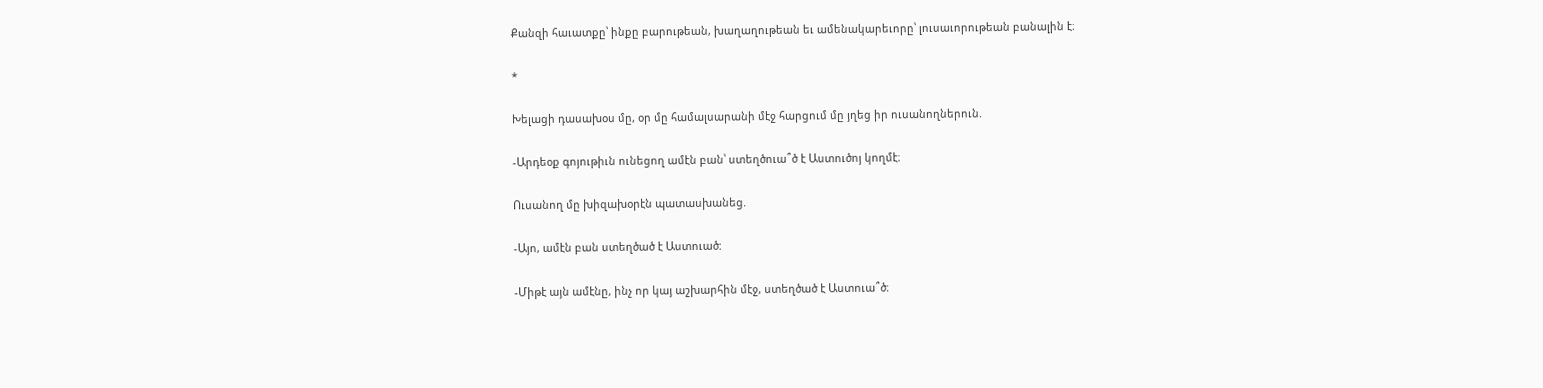Քանզի հաւատքը՝ ինքը բարութեան, խաղաղութեան եւ ամենակարեւորը՝ լուսաւորութեան բանալին է։

*

Խելացի դասախօս մը, օր մը համալսարանի մէջ հարցում մը յղեց իր ուսանողներուն.

-Արդեօք գոյութիւն ունեցող ամէն բան՝ ստեղծուա՞ծ է Աստուծոյ կողմէ։

Ուսանող մը խիզախօրէն պատասխանեց.

-Այո, ամէն բան ստեղծած է Աստուած:

-Միթէ այն ամէնը, ինչ որ կայ աշխարհին մէջ, ստեղծած է Աստուա՞ծ։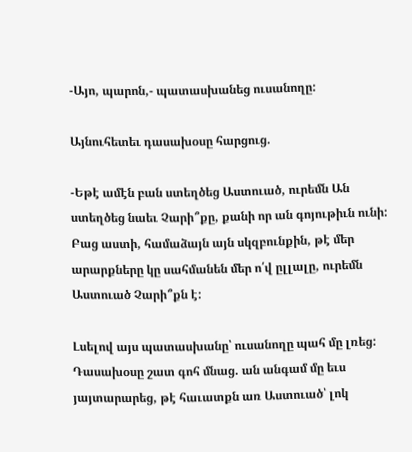-Այո, պարոն,- պատասխանեց ուսանողը:

Այնուհետեւ դասախօսը հարցուց.

-Եթէ ամէն բան ստեղծեց Աստուած, ուրեմն Ան ստեղծեց նաեւ Չարի՞քը, քանի որ ան գոյութիւն ունի: Բաց աստի, համաձայն այն սկզբունքին, թէ մեր արարքները կը սահմանեն մեր ո՛վ ըլլալը, ուրեմն Աստուած Չարի՞քն է:

Լսելով այս պատասխանը՝ ուսանողը պահ մը լռեց: Դասախօսը շատ գոհ մնաց. ան անգամ մը եւս յայտարարեց, թէ հաւատքն առ Աստուած՝ լոկ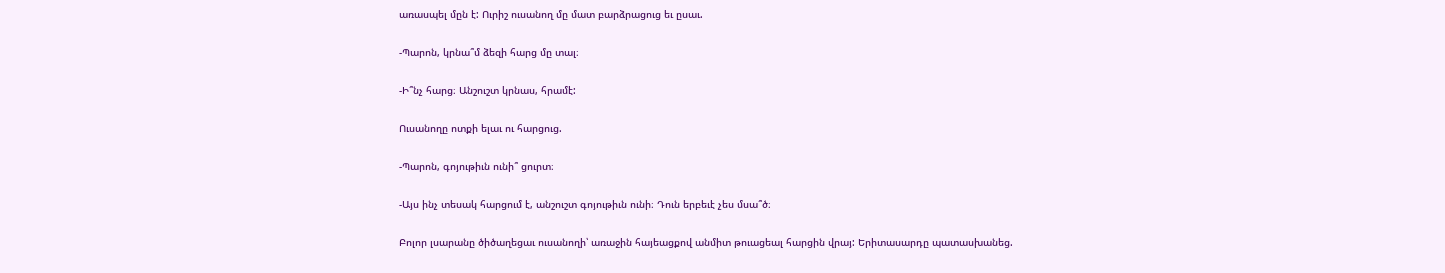առասպել մըն է: Ուրիշ ուսանող մը մատ բարձրացուց եւ ըսաւ.

-Պարոն, կրնա՞մ ձեզի հարց մը տալ։

-Ի՞նչ հարց։ Անշուշտ կրնաս, հրամէ:

Ուսանողը ոտքի ելաւ ու հարցուց.

-Պարոն, գոյութիւն ունի՞ ցուրտ։

-Այս ինչ տեսակ հարցում է, անշուշտ գոյութիւն ունի։ Դուն երբեւէ չես մսա՞ծ։

Բոլոր լսարանը ծիծաղեցաւ ուսանողի՝ առաջին հայեացքով անմիտ թուացեալ հարցին վրայ: Երիտասարդը պատասխանեց.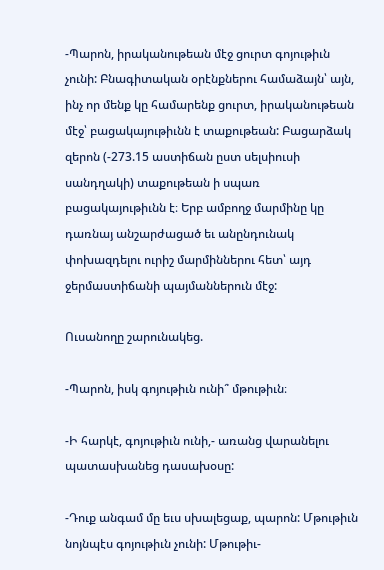-Պարոն, իրականութեան մէջ ցուրտ գոյութիւն չունի: Բնագիտական օրէնքներու համաձայն՝ այն, ինչ որ մենք կը համարենք ցուրտ, իրականութեան մէջ՝ բացակայութիւնն է տաքութեան: Բացարձակ զերոն (-273.15 աստիճան ըստ սելսիուսի սանդղակի) տաքութեան ի սպառ բացակայութիւնն է։ Երբ ամբողջ մարմինը կը դառնայ անշարժացած եւ անընդունակ փոխազդելու ուրիշ մարմիններու հետ՝ այդ ջերմաստիճանի պայմաններուն մէջ:

Ուսանողը շարունակեց.

-Պարոն, իսկ գոյութիւն ունի՞ մթութիւն։

-Ի հարկէ, գոյութիւն ունի,- առանց վարանելու պատասխանեց դասախօսը:

-Դուք անգամ մը եւս սխալեցաք, պարոն: Մթութիւն նոյնպէս գոյութիւն չունի: Մթութիւ-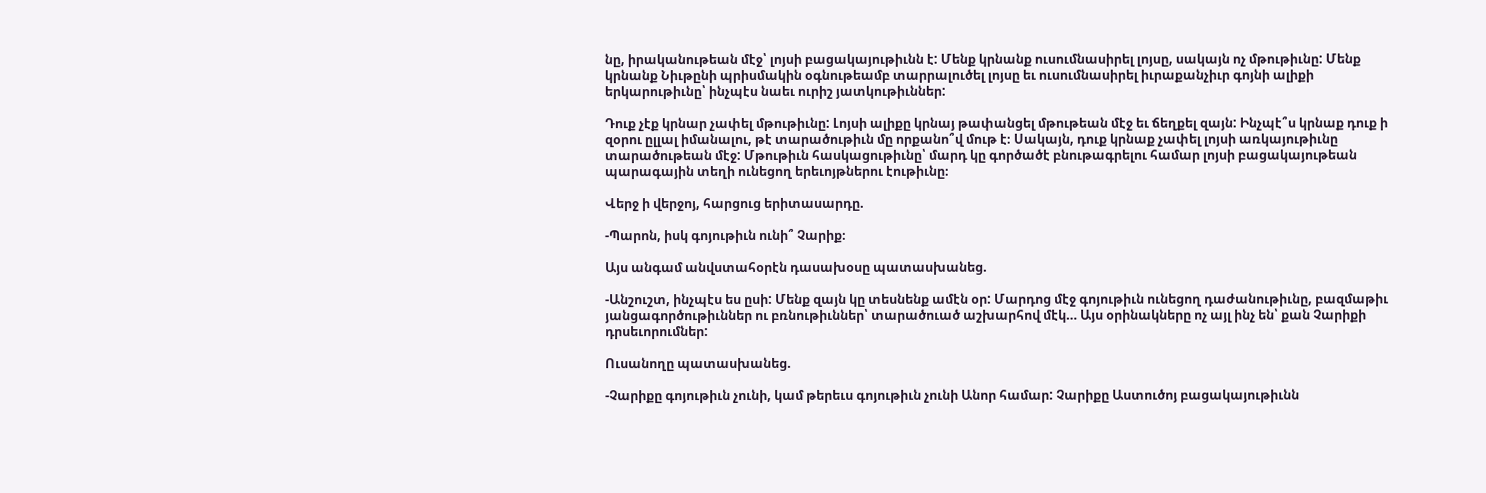նը, իրականութեան մէջ՝ լոյսի բացակայութիւնն է: Մենք կրնանք ուսումնասիրել լոյսը, սակայն ոչ մթութիւնը: Մենք կրնանք Նիւթընի պրիսմակին օգնութեամբ տարրալուծել լոյսը եւ ուսումնասիրել իւրաքանչիւր գոյնի ալիքի երկարութիւնը՝ ինչպէս նաեւ ուրիշ յատկութիւններ:

Դուք չէք կրնար չափել մթութիւնը: Լոյսի ալիքը կրնայ թափանցել մթութեան մէջ եւ ճեղքել զայն: Ինչպէ՞ս կրնաք դուք ի զօրու ըլլալ իմանալու, թէ տարածութիւն մը որքանո՞վ մութ է։ Սակայն, դուք կրնաք չափել լոյսի առկայութիւնը տարածութեան մէջ: Մթութիւն հասկացութիւնը՝ մարդ կը գործածէ բնութագրելու համար լոյսի բացակայութեան պարագային տեղի ունեցող երեւոյթներու էութիւնը։

Վերջ ի վերջոյ, հարցուց երիտասարդը.

-Պարոն, իսկ գոյութիւն ունի՞ Չարիք։

Այս անգամ անվստահօրէն դասախօսը պատասխանեց.

-Անշուշտ, ինչպէս ես ըսի: Մենք զայն կը տեսնենք ամէն օր: Մարդոց մէջ գոյութիւն ունեցող դաժանութիւնը, բազմաթիւ յանցագործութիւններ ու բռնութիւններ՝ տարածուած աշխարհով մէկ… Այս օրինակները ոչ այլ ինչ են՝ քան Չարիքի դրսեւորումներ:

Ուսանողը պատասխանեց.

-Չարիքը գոյութիւն չունի, կամ թերեւս գոյութիւն չունի Անոր համար: Չարիքը Աստուծոյ բացակայութիւնն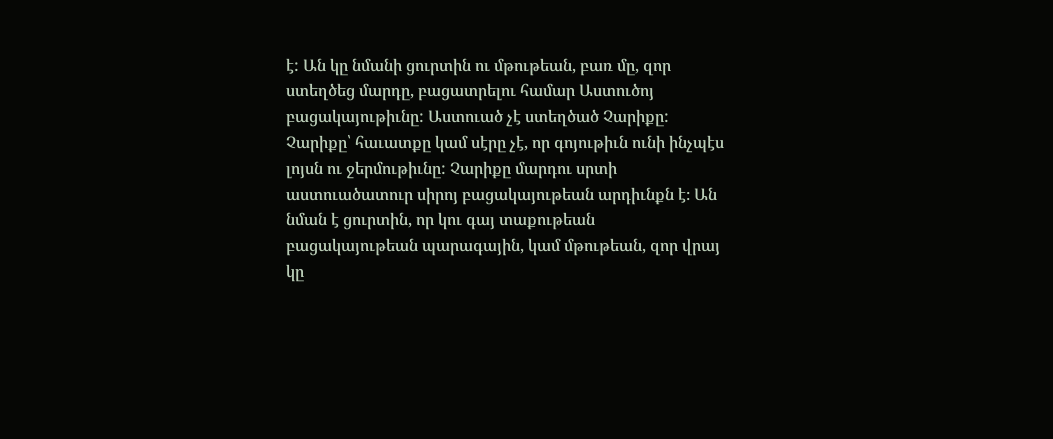է: Ան կը նմանի ցուրտին ու մթութեան, բառ մը, զոր ստեղծեց մարդը, բացատրելու համար Աստուծոյ բացակայութիւնը: Աստուած չէ ստեղծած Չարիքը: Չարիքը՝ հաւատքը կամ սէրը չէ, որ գոյութիւն ունի ինչպէս լոյսն ու ջերմութիւնը: Չարիքը մարդու սրտի աստուածատուր սիրոյ բացակայութեան արդիւնքն է։ Ան նման է ցուրտին, որ կու գայ տաքութեան բացակայութեան պարագային, կամ մթութեան, զոր վրայ կը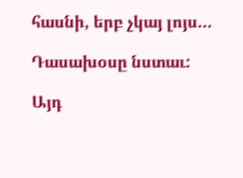հասնի, երբ չկայ լոյս…

Դասախօսը նստաւ:

Այդ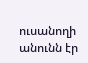ուսանողի անունն էր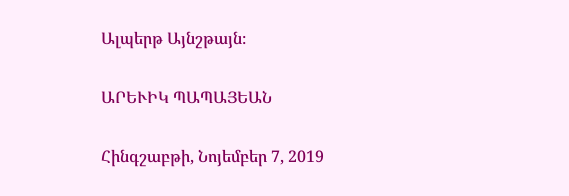Ալպերթ Այնշթայն։

ԱՐԵՒԻԿ ՊԱՊԱՅԵԱՆ

Հինգշաբթի, Նոյեմբեր 7, 2019